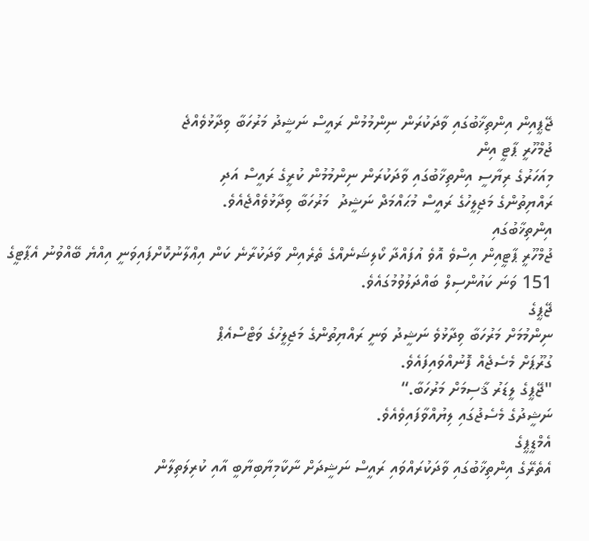ޖޭޕީއިން އިންތިޚާބުގައި ވާދަކުރަން ނިންމުމުން ރައީސް ނަޝީދު މަރުހަބާ ވިދާޅުވެއްޖެ
ޖުމްހޫރީ ޕާޓީ އިން
މިއަހަރުގެ ރިޔާސީ އިންތިޚާބުގައި ވާދަކުރަން ނިންމުމުން ކުރީގެ ރައީސް އަދި
ރައްޔިތުންގެ މަޖިލީހުގެ ރައީސް މުޙައްމަދް ނަޝީދު  މަރުހަބާ ވިދާޅުވެއްޖެއެވެ.
އިންތިޚާބުގައި
ޖުމްހޫރީ ޕާޓީއިން އިސްވެ އޮވެ އުފައްދާ ކޯލިޝަނެއްގެ ތެރެއިން ވާދަކުރާނެ ކަން އިޢްލާނުކޮށްފައިވަނީ އިއްޔެ ބޭއްވުނު އެޕާޓީގެ
151 ވަނަ ކައުންސިލް ބައްދަލުވުމުގައެވެ.
ޖޭޕީގެ
ނިންމުމަށް މަރުހަބާ ވިދާޅުވެ ނަޝީދު ވަނީ ރައްޔިތުންގެ މަޖިލީހުގެ ވަޓްސްއެޕް
ގުރޫޕަށް މެސެޖެއް ފޮނުއްވައިފައެވެ.
"ޖޭޕީގެ ލީޑަރު ޤާސިމަށް މަރުހަބާ.“
ނަޝީދުގެ މެސެޖުގައި ލިޔުއްވާފައިވެއެވެ.
އެމްޑީޕީގެ
އެތެރޭގެ އިންތިޚާބުގައި ވާދަކުރައްވައި ރައީސް ނަޝީދަށް ނާކާމިޔާބިޔާބީ އާއި ކުރިލަތިލާން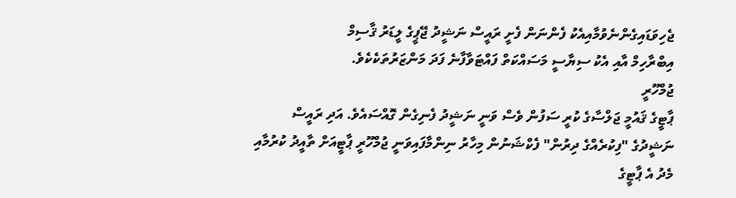ޖެހިވަޑައިގެންނެވުމާއިއެކު ފެންނަން ފެށީ ރައީސް ނަޝީދު ޖޭޕީގެ ލީޑަރު ޤާސިމް
އިބްރާހިމް އާއި އެކު ސިޔާސީ މަސައްކަތް ފައްޓަވާފާނެ ފަދަ މަންޒަރުތަކެކެވެ.
ޖުމްހޫރީ
ޕާޓީގެ ޤައުމީ ޖަލްސާގެ ކުރީ ސަފުން ވެސް ވަނީ ނަޝީދު ފެނިގެން ގޮއްސައެވެ. އަދި ރައީސް ނަޝީދުގެ "ފިކުރެއްގެ ދިރުން" ފެކްޝަނުން މިހާރު ނިންމާފައިވަނީ ޖުމްހޫރީ ޕާޓީއަށް ތާއީދު ކުރުމާއި މެދު އެ ޕާޓީގެ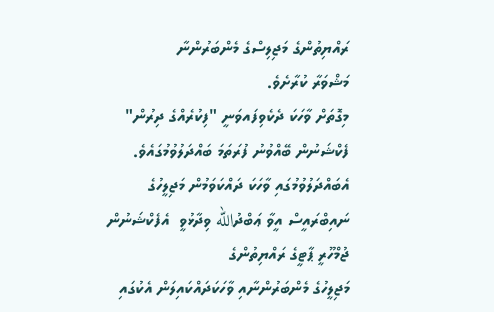ރައްޔިތުންގެ މަޖިލިސްގެ މެންބަރުންނާ
މަޝްވަރާ ކުރާށެވެ.
މިގޮތަށް ވާހަކަ ދެކެވިފައވަނީ "ފިކުރެއްގެ ދިރުން" ފެކްޝަނުން ބޭއްވުނު ފުރަތަމަ ބައްދަލުވުމުގައެވެ.
އެބައްދަލުވުމުގައި ވާހަކަ ދައްކަވަމުން މަޖިލީހުގެ ނައިބްރައީސް އީވާ ޢަބްދުالله ވިދާޅުވީ  އެފެކްޝަނުން ޖުމްހޫރީ ޕާޓީގެ ރައްޔިތުންގެ
މަޖިލީހުގެ މެންބަރުންނާއި ވާހަކަދައްކައިލަން އެކުގައި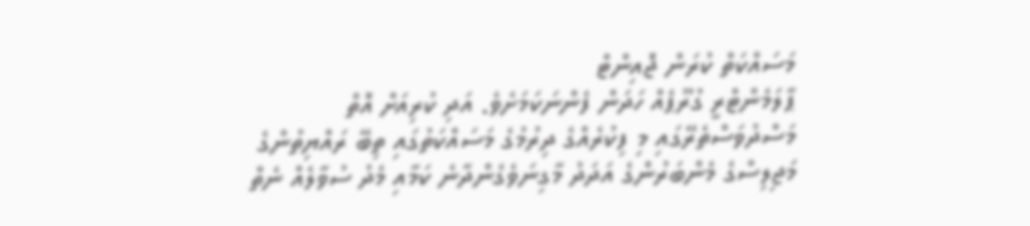މަސައްކަތް ކުރަން ޖޮއިންޓް
ޕާލަމެންޓްރީ ގުރޫޕެއް ހަދަން ފެންނަކަމަށެވެ. އަދި ކުރިއަށް އޮތް
މަސްދުވަސްތެރޭގައި މި ފިކުރެއްގެ ދިރުމުގެ މަސައްކަތުގައި ތިބޭ ރައްޔިތުންގެ
މަޖިލިސްގެ މެންބަރުންގެ އަދަދު މާގިނަވެގެންދާނެ ކަމާއި މެދު ސުވާލެއް ނެތް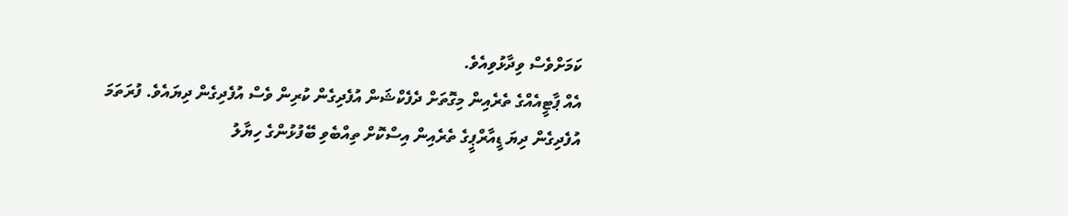ކަމަށްވެސް ވިދާޅުވިއެވެ.
އެއް ޕާޓީއެއްގެ ތެރެއިން މިގޮތަށް ދެފެކްޝަން އުފެދިގެން ކުރިން ވެސް އުފެދިގެން ދިޔައެވެ. ފުރަތަމަ
އުފެދިގެން ދިޔަ ޑީއާރްޕީގެ ތެރެއިން އިސްކޮށް ތިއްބެވި ބޭފުޅުންގެ ހިޔާލު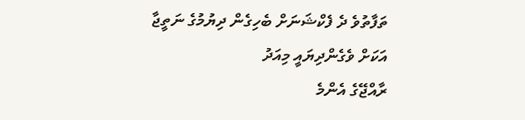ތަފާތުވެ ދެ ފެކްޝަނަށް ބެހިގެން ދިޔުމުގެ ނަތީޖާ އަކަށް ވެގެންދިޔައީ މިއަދު
ރާއްޖޭގެ އެންމެ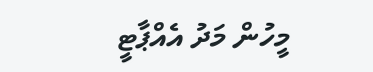މީހުން މަދު އެއްޕާޓީ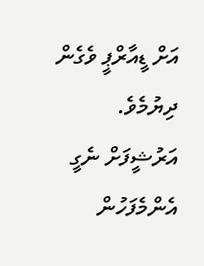އަށް ޑީއާރްޕީ ވެގެން ދިޔުމެވެ.
އަރުޝީފަށް ނެގީ
އެންމެފަހުން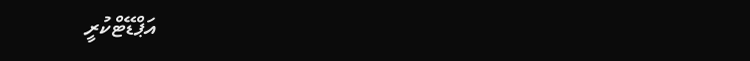އަޕްޑޭޓްކުރީ